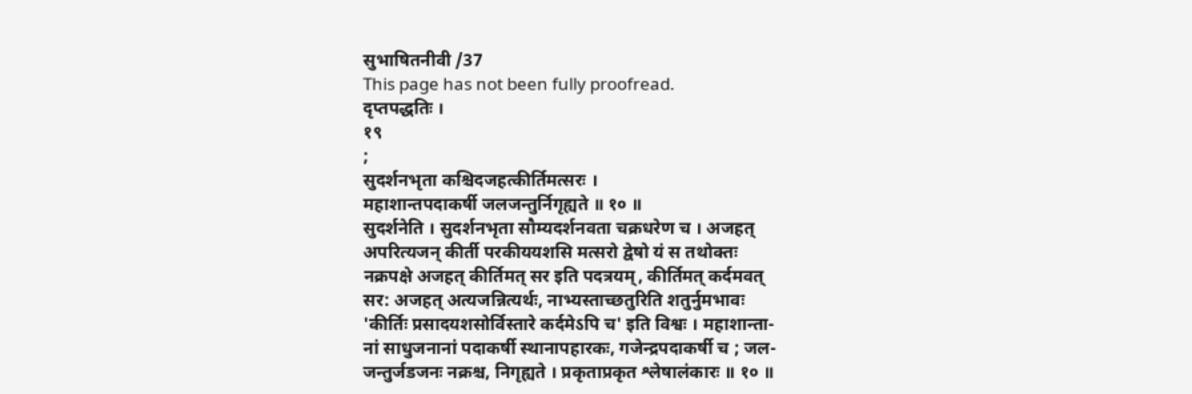सुभाषितनीवी /37
This page has not been fully proofread.
दृप्तपद्धतिः ।
१९
;
सुदर्शनभृता कश्चिदजहत्कीर्तिमत्सरः ।
महाशान्तपदाकर्षी जलजन्तुर्निगृह्यते ॥ १० ॥
सुदर्शनेति । सुदर्शनभृता सौम्यदर्शनवता चक्रधरेण च । अजहत्
अपरित्यजन् कीर्ती परकीययशसि मत्सरो द्वेषो यं स तथोक्तः
नक्रपक्षे अजहत् कीर्तिमत् सर इति पदत्रयम्, कीर्तिमत् कर्दमवत्
सर: अजहत् अत्यजन्नित्यर्थः, नाभ्यस्ताच्छतुरिति शतुर्नुमभावः
'कीर्तिः प्रसादयशसोर्विस्तारे कर्दमेऽपि च' इति विश्वः । महाशान्ता-
नां साधुजनानां पदाकर्षी स्थानापहारकः, गजेन्द्रपदाकर्षी च ; जल-
जन्तुर्जडजनः नक्रश्च, निगृह्यते । प्रकृताप्रकृत श्लेषालंकारः ॥ १० ॥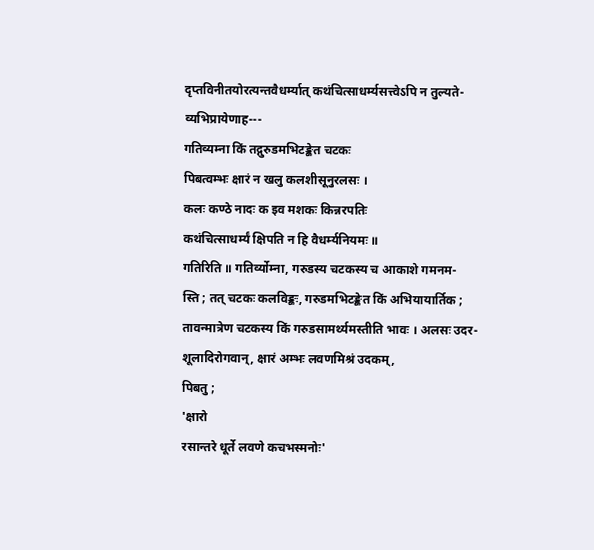दृप्तविनीतयोरत्यन्तवैधर्म्यात् कथंचित्साधर्म्यसत्त्वेऽपि न तुल्यते-
व्यभिप्रायेणाह---
गतिव्यम्ना किं तद्गुरुडमभिटङ्केत चटकः
पिबत्वम्भः क्षारं न खलु कलशीसूनुरलसः ।
कलः कण्ठे नादः क इव मशकः किन्नरपतिः
कथंचित्साधर्म्यं क्षिपति न हि वैधर्म्यनियमः ॥
गतिरिति ॥ गतिर्व्योम्ना, गरुडस्य चटकस्य च आकाशे गमनम-
स्ति ; तत् चटकः कलविङ्कः, गरुडमभिटङ्केत किं अभियायार्तिक ;
तावन्मात्रेण चटकस्य किं गरुडसामर्थ्यमस्तीति भावः । अलसः उदर-
शूलादिरोगवान्, क्षारं अम्भः लवणमिश्रं उदकम्,
पिबतु ;
'क्षारो
रसान्तरे धूर्ते लवणे कचभस्मनोः'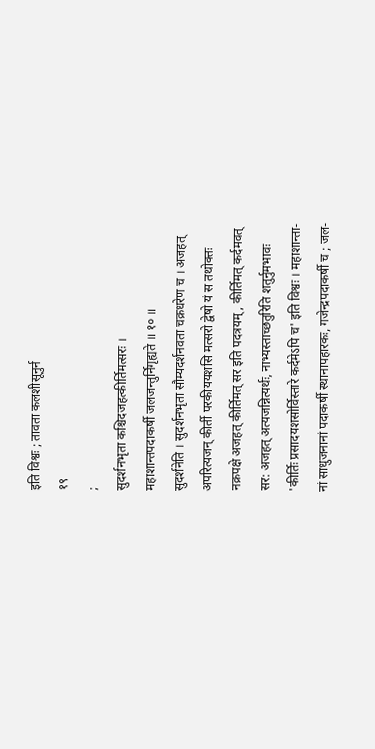इति विश्वः ; तावता कलशीसूनुर्न
१९
;
सुदर्शनभृता कश्चिदजहत्कीर्तिमत्सरः ।
महाशान्तपदाकर्षी जलजन्तुर्निगृह्यते ॥ १० ॥
सुदर्शनेति । सुदर्शनभृता सौम्यदर्शनवता चक्रधरेण च । अजहत्
अपरित्यजन् कीर्ती परकीययशसि मत्सरो द्वेषो यं स तथोक्तः
नक्रपक्षे अजहत् कीर्तिमत् सर इति पदत्रयम्, कीर्तिमत् कर्दमवत्
सर: अजहत् अत्यजन्नित्यर्थः, नाभ्यस्ताच्छतुरिति शतुर्नुमभावः
'कीर्तिः प्रसादयशसोर्विस्तारे कर्दमेऽपि च' इति विश्वः । महाशान्ता-
नां साधुजनानां पदाकर्षी स्थानापहारकः, गजेन्द्रपदाकर्षी च ; जल-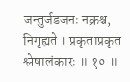जन्तुर्जडजनः नक्रश्च, निगृह्यते । प्रकृताप्रकृत श्लेषालंकारः ॥ १० ॥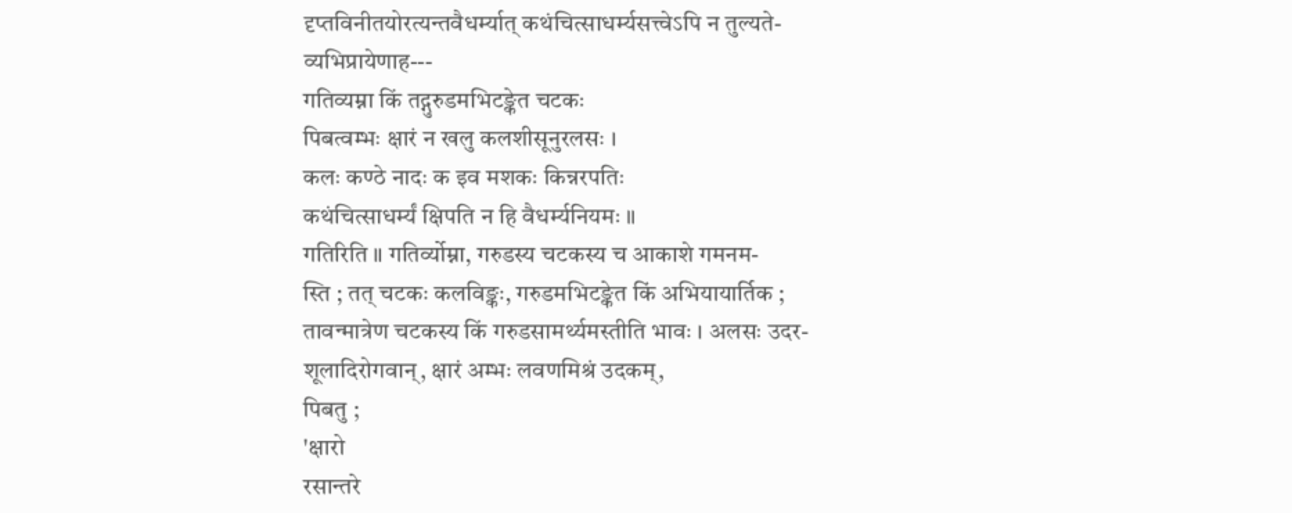दृप्तविनीतयोरत्यन्तवैधर्म्यात् कथंचित्साधर्म्यसत्त्वेऽपि न तुल्यते-
व्यभिप्रायेणाह---
गतिव्यम्ना किं तद्गुरुडमभिटङ्केत चटकः
पिबत्वम्भः क्षारं न खलु कलशीसूनुरलसः ।
कलः कण्ठे नादः क इव मशकः किन्नरपतिः
कथंचित्साधर्म्यं क्षिपति न हि वैधर्म्यनियमः ॥
गतिरिति ॥ गतिर्व्योम्ना, गरुडस्य चटकस्य च आकाशे गमनम-
स्ति ; तत् चटकः कलविङ्कः, गरुडमभिटङ्केत किं अभियायार्तिक ;
तावन्मात्रेण चटकस्य किं गरुडसामर्थ्यमस्तीति भावः । अलसः उदर-
शूलादिरोगवान्, क्षारं अम्भः लवणमिश्रं उदकम्,
पिबतु ;
'क्षारो
रसान्तरे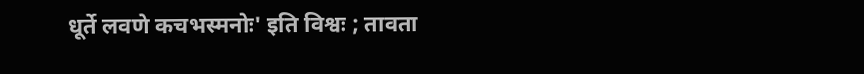धूर्ते लवणे कचभस्मनोः' इति विश्वः ; तावता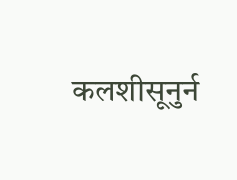कलशीसूनुर्न